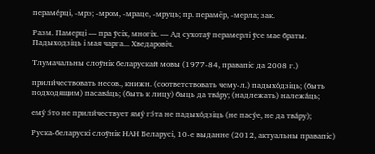пераме́рці, ‑мрэ; ‑мром, ‑мраце, ‑мруць; пр. перамёр, ‑мерла; зак.

Разм. Памерці — пра ўсіх, многіх. — Ад сухотаў перамерлі ўсе мае браты. Падыходзіць і мая чарга... Хведаровіч.

Тлумачальны слоўнік беларускай мовы (1977-84, правапіс да 2008 г.)

прили́чествовать несов., книжн. (соответствовать чему-л.) падыхо́дзіць; (быть подходящим) пасава́ць; (быть к лицу) быць да тва́ру; (надлежать) належа́ць;

ему́ э́то не прили́чествует яму́ гэ́та не падыхо́дзіць (не пасу́е, не да тва́ру);

Руска-беларускі слоўнік НАН Беларусі, 10-е выданне (2012, актуальны правапіс)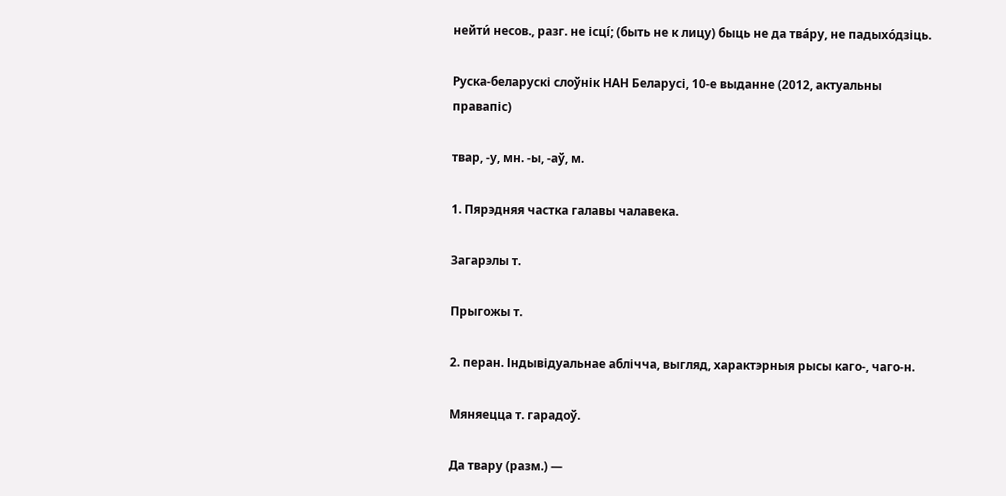нейти́ несов., разг. не ісці́; (быть не к лицу) быць не да тва́ру, не падыхо́дзіць.

Руска-беларускі слоўнік НАН Беларусі, 10-е выданне (2012, актуальны правапіс)

твар, -у, мн. -ы, -аў, м.

1. Пярэдняя частка галавы чалавека.

Загарэлы т.

Прыгожы т.

2. перан. Індывідуальнае аблічча, выгляд, характэрныя рысы каго-, чаго-н.

Мяняецца т. гарадоў.

Да твару (разм.) —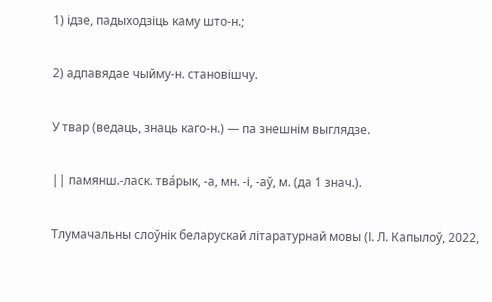1) ідзе, падыходзіць каму што-н.;

2) адпавядае чыйму-н. становішчу.

У твар (ведаць, знаць каго-н.) — па знешнім выглядзе.

|| памянш.-ласк. тва́рык, -а, мн. -і, -аў, м. (да 1 знач.).

Тлумачальны слоўнік беларускай літаратурнай мовы (І. Л. Капылоў, 2022,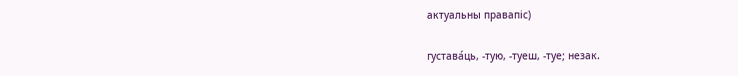актуальны правапіс)

густава́ць, ‑тую, ‑туеш, ‑туе; незак.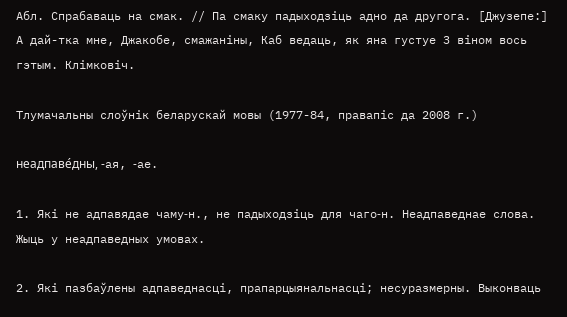Абл. Спрабаваць на смак. // Па смаку падыходзіць адно да другога. [Джузепе:] А дай-тка мне, Джакобе, смажаніны, Каб ведаць, як яна густуе З віном вось гэтым. Клімковіч.

Тлумачальны слоўнік беларускай мовы (1977-84, правапіс да 2008 г.)

неадпаве́дны, ‑ая, ‑ае.

1. Які не адпавядае чаму‑н., не падыходзіць для чаго‑н. Неадпаведнае слова. Жыць у неадпаведных умовах.

2. Які пазбаўлены адпаведнасці, прапарцыянальнасці; несуразмерны. Выконваць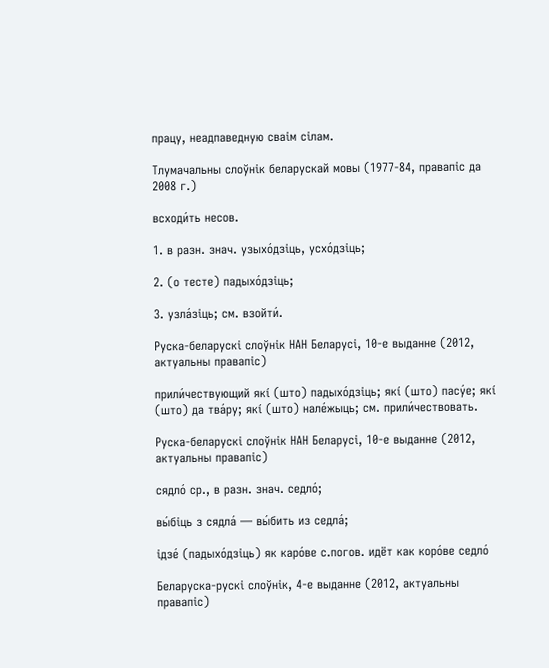працу, неадпаведную сваім сілам.

Тлумачальны слоўнік беларускай мовы (1977-84, правапіс да 2008 г.)

всходи́ть несов.

1. в разн. знач. узыхо́дзіць, усхо́дзіць;

2. (о тесте) падыхо́дзіць;

3. узла́зіць; см. взойти́.

Руска-беларускі слоўнік НАН Беларусі, 10-е выданне (2012, актуальны правапіс)

прили́чествующий які́ (што) падыхо́дзіць; які́ (што) пасу́е; які́ (што) да тва́ру; які́ (што) нале́жыць; см. прили́чествовать.

Руска-беларускі слоўнік НАН Беларусі, 10-е выданне (2012, актуальны правапіс)

сядло́ ср., в разн. знач. седло́;

вы́біць з сядла́ — вы́бить из седла́;

ідзе́ (падыхо́дзіць) як каро́ве с.погов. идёт как коро́ве седло́

Беларуска-рускі слоўнік, 4-е выданне (2012, актуальны правапіс)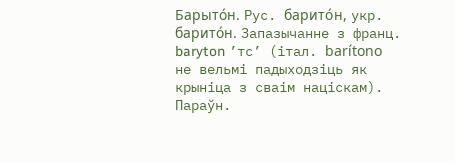Барыто́н. Рус. барито́н, укр. барито́н. Запазычанне з франц. baryton ’тс’ (італ. barítono не вельмі падыходзіць як крыніца з сваім націскам). Параўн.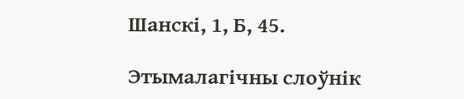Шанскі, 1, Б, 45.

Этымалагічны слоўнік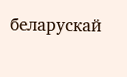беларускай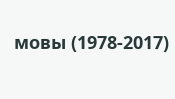мовы (1978-2017)